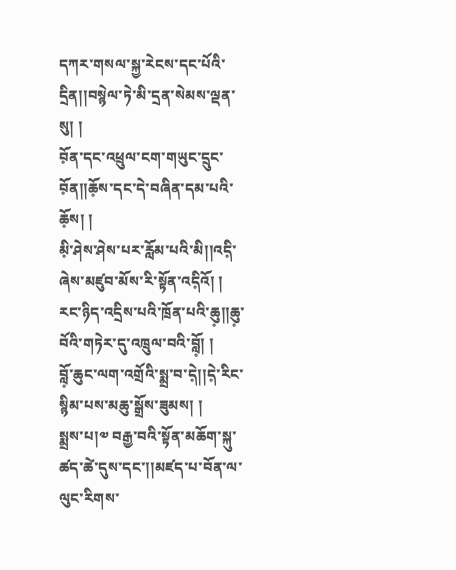དཀར་གསལ་སྐྱ་རེངས་དང་པོའི་དྲིན།།བསྙེལ་ཏེ་མི་དྲན་སེམས་ལྡན་སུ། །
བོ༷ན་དང་འཕྲུལ་ངག་གཡུང་དྲུང་བོ༷ན།།ཆོ༷ས་དང་དེ་བཞིན་དམ་པའི་ཆོ༷ས། །
མི༷་ཤེས་ཤེས་པར་རློམ་པའི་མི།།འདི༷་ཞེས་མཛུབ་མོས་རི་སྟོན་འདི༷འོ། །
རང་ཉིད་འདྲིས་པའི་ཁྲོན་པའི་ཆུ༷།།ཆུ༷་བོའི་གཏེར་དུ་འཁྲུལ་བའི་བློ༷། །
བློ༷་ཆུང་ལག་འགྲོའི་སྨྲ་བ་དེ༷།།དེ༷་རིང་སྙིམ་པས་མཆུ་སྒྲོས་ཟུམས། །
སྨྲས་པ།༧ བརྒྱ་བའི་སྟོན་མཆོག་སྐུ་ཚད་ཚེ་དུས་དང་།།མཛད་པ་བོན་ལ་ལུང་རིགས་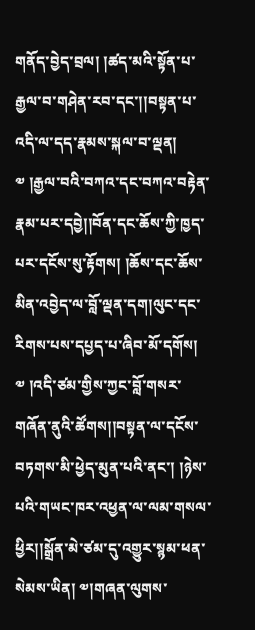གནོད་བྱེད་བྲལ། །ཚད་མའི་སྟོན་པ་རྒྱལ་བ་གཤེན་རབ་དང་།།བསྟན་པ་འདི་ལ་དད་རྣམས་སྐལ་བ་ལྡན། ༧ །རྒྱལ་བའི་བཀའ་དང་བཀའ་བརྟེན་རྣམ་པར་དབྱེ།།བོན་དང་ཆོས་ཀྱི་ཁྱད་པར་དངོས་སུ་རྟོགས། །ཆོས་དང་ཆོས་མིན་འབྱེད་ལ་བློ་ལྡན་དག།ལུང་དང་རིགས་པས་དཔྱད་པ་ཞིབ་མོ་དགོས། ༧ །འདི་ཙམ་གྱིས་ཀྱང་བློ་གསར་གཞོན་ནུའི་ཚོགས།།བསྟན་ལ་དངོས་བཏགས་མི་ཕྱེད་མུན་པའི་ནང་། །ཉེས་པའི་གཡང་ཁར་འཕྱན་ལ་ལམ་གསལ་ཕྱིར།།སྒྲོན་མེ་ཙམ་དུ་འགྱུར་སྙམ་ཕན་སེམས་ཡིན། ༧།གཞན་ལུགས་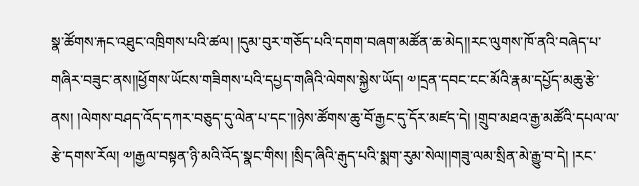སྣ་ཚོགས་རྐང་འཐུང་འཁྲིགས་པའི་ཚལ། །དུམ་བུར་གཅོད་པའི་དགག་བཞག་མཚོན་ཆ་མེད།།རང་ལུགས་ཁོ་ནའི་བཞེད་པ་གཞིར་བཟུང་ནས།།ཕྱོགས་ཡོངས་གཟིགས་པའི་དཔྱད་གཞིའི་ལེགས་སྐྱེས་ཡོད། ༧།དྲན་དབང་ངང་མོའི་རྣམ་དཔྱོད་མཆུ་རྩེ་ནས། །ལེགས་བཤད་འོད་དཀར་བཅུད་དུ་ལེན་པ་དང་།།ཉེས་ཚོགས་ཆུ་བོ་རྒྱང་དུ་དོར་མཛད་དེ། །གྲུབ་མཐའ་རྒྱ་མཚོའི་དཔལ་ལ་རྩེ་དགས་རོལ། ༧།རྒྱལ་བསྟན་ཉི་མའི་འོད་སྣང་གིས། །སྲིད་ཞིའི་རྒུད་པའི་སྨག་རུམ་སེལ།།གཟུ་ལམ་སྲིན་མེ་རྒྱུ་བ་དེ། །རང་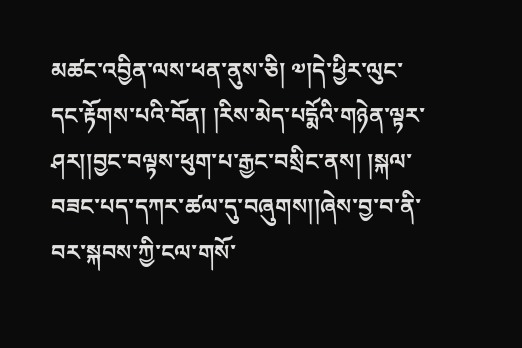མཚང་འབྱིན་ལས་ཕན་ནུས་ཅི། ༧།དེ་ཕྱིར་ལུང་དང་རྟོགས་པའི་བོན། །རིས་མེད་པདྨོའི་གཉེན་ལྟར་ཤར།།བྱང་བལྟས་ཕུག་པ་རྒྱང་བསྲིང་ནས། །སྐལ་བཟང་པད་དཀར་ཚལ་དུ་བཞུགས།།ཞེས་བྱ་བ་ནི་བར་སྐབས་ཀྱི་ངལ་གསོ་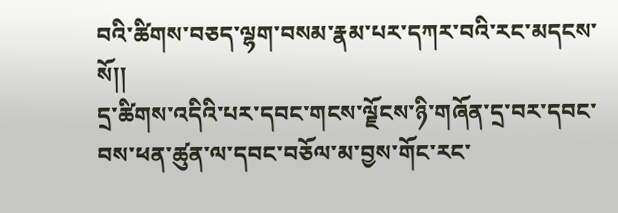བའི་ཚིགས་བཅད་ལྷག་བསམ་རྣམ་པར་དཀར་བའི་རང་མདངས་སོ།།
དྲ་ཚིགས་འདིའི་པར་དབང་གངས་ལྗོངས་ཉི་གཞོན་དྲ་བར་དབང་བས་ཕན་ཚུན་ལ་དབང་བཅོལ་མ་བྱས་གོང་རང་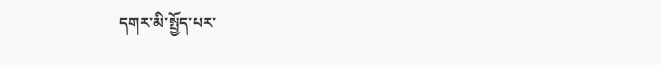དགར་མི་སྤྱོད་པར་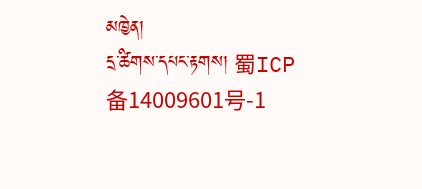མཁྱེན།
དྲ་ཚིགས་དཔང་རྟགས། 蜀ICP备14009601号-1